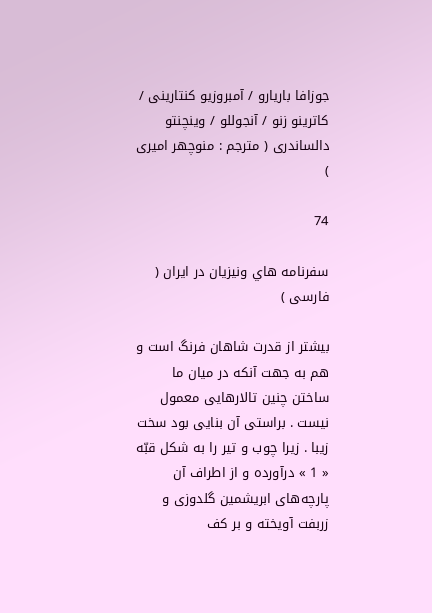جوزافا باريارو / آمبروزيو كنتارينى / كاترينو زنو / آنجوللو / وينچنتو دالساندرى ( مترجم : منوچهر اميرى )

74

سفرنامه هاي ونيزيان در ايران ( فارسى )

بيشتر از قدرت شاهان فرنگ است و هم به جهت آنكه در ميان ما ساختن چنين تالارهايى معمول نيست . براستى آن بنايى بود سخت زيبا . زيرا چوب و تير را به شكل قبّه « 1 » درآورده و از اطراف آن پارچه‌هاى ابريشمين گلدوزى و زربفت آويخته و بر كف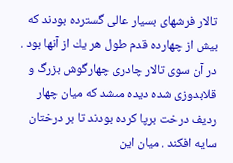تالار فرشهاى بسيار عالى گسترده بودند كه بيش از چهارده قدم طول هر يك از آنها بود . در آن سوى تالار چادرى چهارگوش بزرگ و قلابدوزى شده ديده مىشد كه ميان چهار رديف درخت برپا كرده بودند تا بر درختان سايه افكند . ميان اين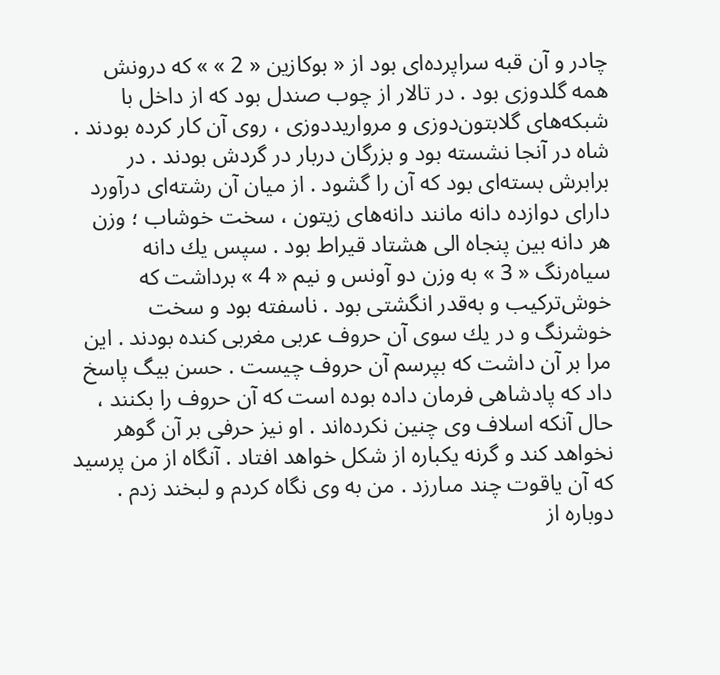چادر و آن قبه سراپرده‌اى بود از « بوكازين « 2 » » كه درونش همه گلدوزى بود . در تالار از چوب صندل بود كه از داخل با شبكه‌هاى گلابتون‌دوزى و مرواريددوزى ، روى آن كار كرده بودند . شاه در آنجا نشسته بود و بزرگان دربار در گردش بودند . در برابرش بسته‌اى بود كه آن را گشود . از ميان آن رشته‌اى درآورد داراى دوازده دانه مانند دانه‌هاى زيتون ، سخت خوشاب ؛ وزن هر دانه بين پنجاه الى هشتاد قيراط بود . سپس يك دانه سياه‌رنگ « 3 » به وزن دو آونس و نيم « 4 » برداشت كه خوش‌تركيب و به‌قدر انگشتى بود . ناسفته بود و سخت خوشرنگ و در يك سوى آن حروف عربى مغربى كنده بودند . اين مرا بر آن داشت كه بپرسم آن حروف چيست . حسن بيگ پاسخ داد كه پادشاهى فرمان داده بوده است كه آن حروف را بكنند ، حال آنكه اسلاف وى چنين نكرده‌اند . او نيز حرفى بر آن گوهر نخواهد كند و گرنه يكباره از شكل خواهد افتاد . آنگاه از من پرسيد كه آن ياقوت چند مىارزد . من به وى نگاه كردم و لبخند زدم . دوباره از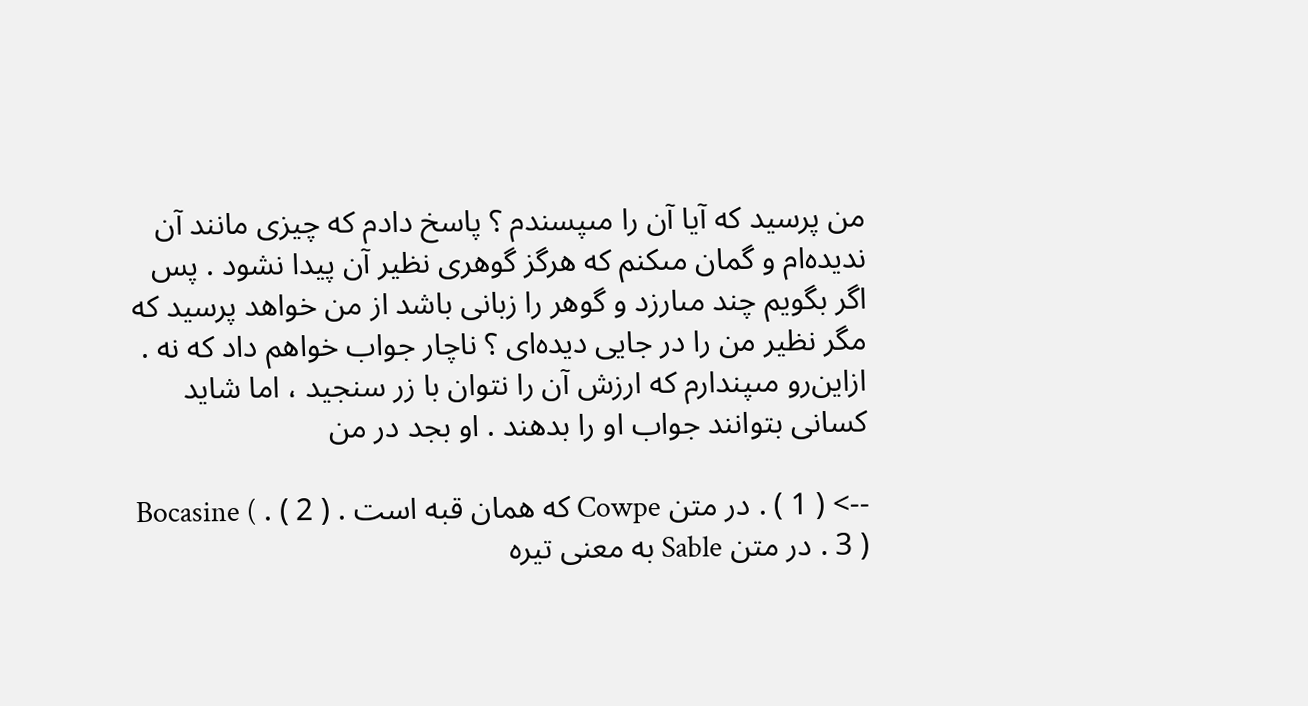من پرسيد كه آيا آن را مىپسندم ؟ پاسخ دادم كه چيزى مانند آن نديده‌ام و گمان مىكنم كه هرگز گوهرى نظير آن پيدا نشود . پس اگر بگويم چند مىارزد و گوهر را زبانى باشد از من خواهد پرسيد كه مگر نظير من را در جايى ديده‌اى ؟ ناچار جواب خواهم داد كه نه . ازاين‌رو مىپندارم كه ارزش آن را نتوان با زر سنجيد ، اما شايد كسانى بتوانند جواب او را بدهند . او بجد در من

--> ( 1 ) . در متن Cowpe كه همان قبه است . ( 2 ) . Bocasine ( 3 ) . در متن Sable به معنى تيره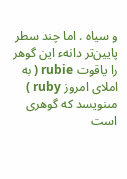و سياه . اما چند سطر پايين‌تر دانهء اين گوهر را ياقوت rubie ( به املاى امروز ruby ) مىنويسد كه گوهرى است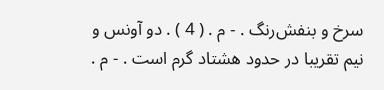سرخ و بنفش‌رنگ . - م . ( 4 ) . دو آونس و نيم تقريبا در حدود هشتاد گرم است . - م .